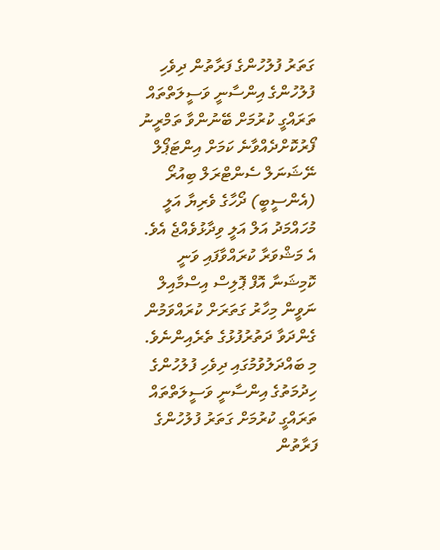ގަތަރު ފުލުހުންގެ ފަރާތުން ދިވެހި ފުލުހުންގެ އިންސާނީ ވަސީލަތްތައް ތަރައްގީ ކުރުމަށް ބޭނުންވާ ތަމްރީނު ފޯރުކޮށްދެއްވާނެ ކަމަށް އިންޓަޕޯލް ނޭޝަނަލް ސެންޓްރަލް ބިއުރޯ (އެންސީބީ) ދޯހާގެ ވެރިޔާ އަލީ މުހައްމަދު އަލް އަލީ ވިދާޅުވެއްޖެ އެވެ.
އެ މަޝްވަރާ ކުރައްވާފައި ވަނީ ކޮމިޝަނާ އޮފް ޕޮލިސް އިސްމާއިލް ނަވީން މިހާރު ގަތަރަށް ކުރައްވަމުން ގެންދަވާ ދަތުރުފުޅުގެ ތެރެއިންނެވެ.
މި ބައްދަލުވުމުގައި ދިވެހި ފުލުހުންގެ ހިދުމަތުގެ އިންސާނީ ވަސީލަތްތައް ތަރައްގީ ކުރުމަށް ގަތަރު ފުލުހުންގެ ފަރާތުން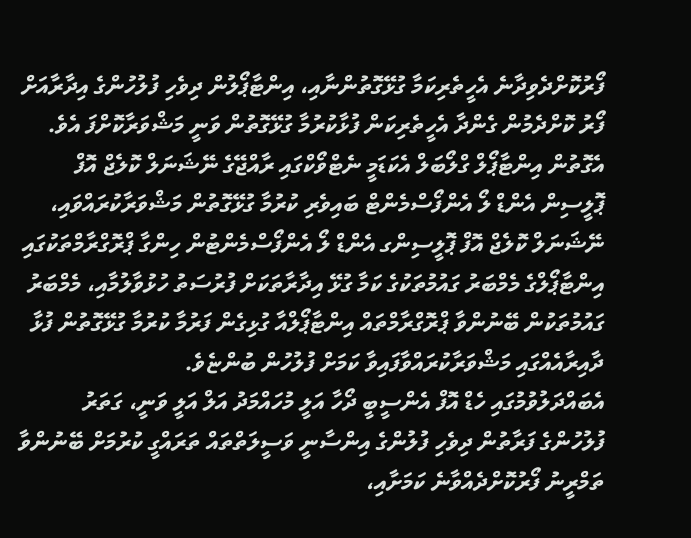ފޯރުކޮށްދެވިދާނެ އެހީތެރިކަމާ ގުޅޭގޮތުންނާއި، އިންޓާޕޯލުން ދިވެހި ފުލުހުންގެ އިދާރާއަށް ފޯރު ކޮށްދެމުން ގެންދާ އެހީތެރިކަން ފުޅާކުރުމާ ގުޅޭގޮތުން ވަނީ މަޝްވަރާކޮށްފަ އެވެ.
އެގޮތުން އިންޓާޕޯލް ގްލޯބަލް އެކަޑަމީ ނެޓްވޯކްގައި ރާއްޖޭގެ ނޭޝަނަލް ކޮލެޖް އޮފް ޕޮލީސިން އެންޑް ލޯ އެންފޯސްމެންޓް ބައިވެރި ކުރުމާ ގުޅޭގޮތުން މަޝްވަރާކުރައްވައި، ނޭޝަނަލް ކޮލެޖް އޮފް ޕޮލީސިންގ އެންޑް ލޯ އެންފޯސްމެންޓުން ހިންގާ ޕްރޮގްރާމްތަކުގައި އިންޓާޕޯލްގެ މެމްބަރު ގައުމުތަކުގެ ކަމާ ގުޅޭ އިދާރާތަކަށް ފުރުސަތު ހުޅުވާލުމާއި، މެމްބަރު ގައުމުތަކުން ބޭނުންވާ ޕްރޮގްރާމްތައް އިންޓާޕޯލްއާ ގުޅިގެން ފަރުމާ ކުރުމާ ގުޅޭގޮތުން ފުޅާ ދާއިރާއެއްގައި މަޝްވަރާކުރައްވާފައިވާ ކަމަށް ފުލުހުން ބުންޏެވެ.
އެބައްދަލުވުމުގައި ހެޑް އޮފް އެންސީބީ ދޯހާ އަލީ މުހައްމަދު އަލް އަލީ ވަނީ، ގަތަރު ފުލުހުންގެ ފަރާތުން ދިވެހި ފުލުންގެ އިންސާނީ ވަސީލަތްތައް ތަރައްގީ ކުރުމަށް ބޭނުންވާ ތަމްރީނު ފޯރުކޮށްދެއްވާނެ ކަމަށާއި،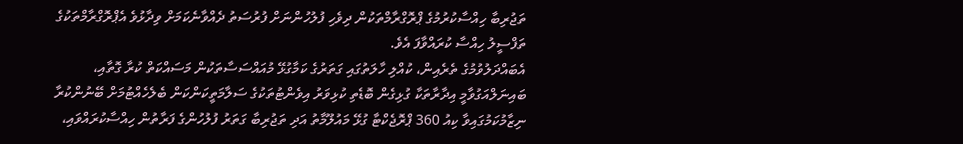ތަޖުރިބާ ހިއްސާކުރުމުގެ ޕްރޮގްރާމްތަކުން ދިވެހި ފުލުހުންނަށް ފުރުސަތު ދެއްވާނެކަމަށް ވިދާޅުވެ އެޕްރޮގްރާމްތަކުގެ ތަފްސީލު ހިއްސާ ކުރައްވާފަ އެވެ.
އެބައްދަލުވުމުގެ ތެރެއިން، ކުއްލި ހާލަތުގައި ގަތަރުގެ ކަމާގުޅޭ މުއައްސަސާތަކުން މަސައްކަތް ކުރާ ގޮތާއި، ބައިނަލްއަގުވާމީ އިދާރާތަކާ ގުޅިގެން ބޮޑެތި ކުޅިވަރު އިވެންޓުތަކުގެ ސަލާމަތީކަންކަން ބެލެހެއްޓުމަށް ބޭނުންކުރާ ނިޒާމުކަމުގައިވާ ކިއު 360 ޕްރޮޖެކްޓާ ގުޅޭ މައުލޫމާތު އަދި ތަޖުރިބާ ގަތަރު ފުލުހުންގެ ފަރާތުން ހިއްސާކުރައްވައި،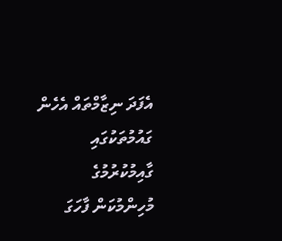އެފަދަ ނިޒާމްތައް އެހެން ގައުމުތަކުގައި ގާއިމުކުރުމުގެ މުހިންމުކަން ފާހަގަ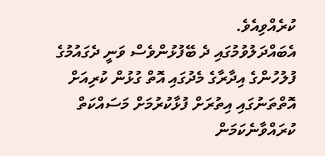ކުރެއްވިއެވެ.
އެބައްދަލުވުމުގައި ދެ ބޭފުޅުންވެސް ވަނީ ދެގައުމުގެ ފުލުހުންގެ އިދާރާގެ މެދުގައި އޮތް ގުޅުން ކުރިއަށް އޮތްތަނުގައި އިތުރަށް ފުޅާކުރުމަށް މަސައްކަތް ކުރައްވާނެކަމަން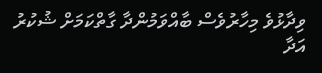ވިދާޅުވެ މިހާރުވެސް ބާއްވަމުންދާ ގާތްކަމަށް ޝުކުރު އަދާ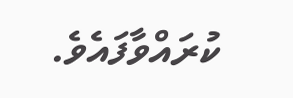ކުރައްވާފައެވެ.